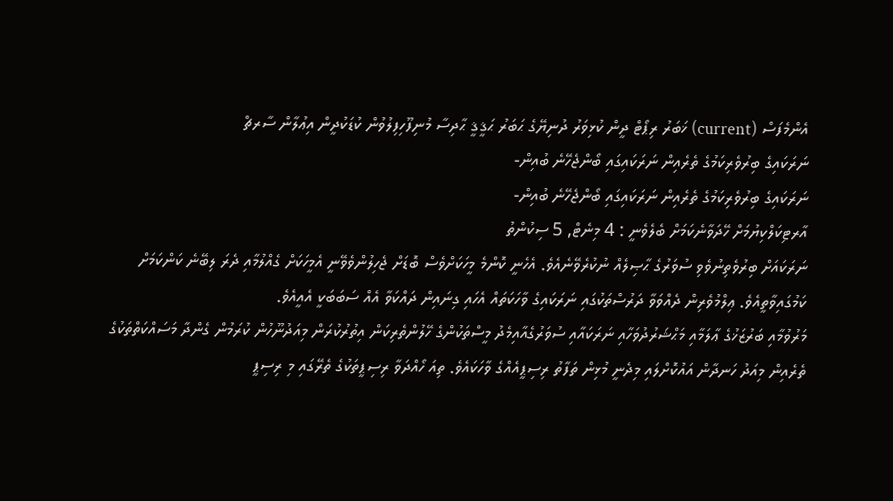އެންމެފަސް (current) ޚަބަރު ރިޕޯޓް ދީން ކުޅިވަރު ދުނިޔޭގެ ޙަބަރު ޙަޤީޤީ ޙާދިސާ މުނިފޫހިފިލުވުން ކުޑަކުދީން އިޢުލާން ސާރޗް
ނަރަކައިގެ ބިރުވެރިކަމުގެ ތެރެއިން ނަރަކައިގައި ބޯންޖެހޭނެ ބުއިން-
ނަރަކައިގެ ބިރުވެރިކަމުގެ ތެރެއިން ނަރަކައިގައި ބޯންޖެހޭނެ ބުއިން-
އާރޓިކަލްކިޔުމަށް ހޭދަވާނެކަމަށް ބެލެވެނީ : 4 މިނެޓް, 5 ސިކުންތު
ނަރަކައަށް ބިރުވެތިނުވެވި ސުވަރުގެ ޙާޞިލެއް ނުކުރެވޭނެއެވެ. އެހެނީ ކޮންމެ މީހަކަށްވެސް ބޮޑަށް ޖެހިލުންވެވޭނީ އެމީހަކަށް ގެއްލުމާއި ދެރަ ލިބޭނެ ކަންކަމަށް ކަމުގައިވާތީއެވެ. ޢިލްމުވެރިން ދެއްވަވާ ދަރުސްތަކުގައި ނަރަކައިގެ ވާހަކަތައް އެހައި ގިނައިން ދައްކަވާ އެއް ސަބަބަކީ އެއީއެވެ.
މަރުވުމާއި ބަރުޒަޚުގެ ޢާލަމާއި މަޙްޝަރުދުވަހާއި ނަރަކައާއި ސުވަރުގެއާއިމެދު މީސްތަކުންގެ ހޭލުންތެރިކަން އިތުރުކުރަން މިއަދުނޫހުން ކުރަމުން ގެންދާ މަސައްކަތްތަކުގެ ތެރެއިން މިއަދު ހަނދާން އައުކޮށްލައި މިދެނީ މުޅިން ތަފާތު ރިސިޕީއެއްގެ ވާހަކައެވެ. ތިއަ ހޯއްދަވާ ރިސިޕީތަކުގެ ތެރޭގައި މި ރިސިޕީ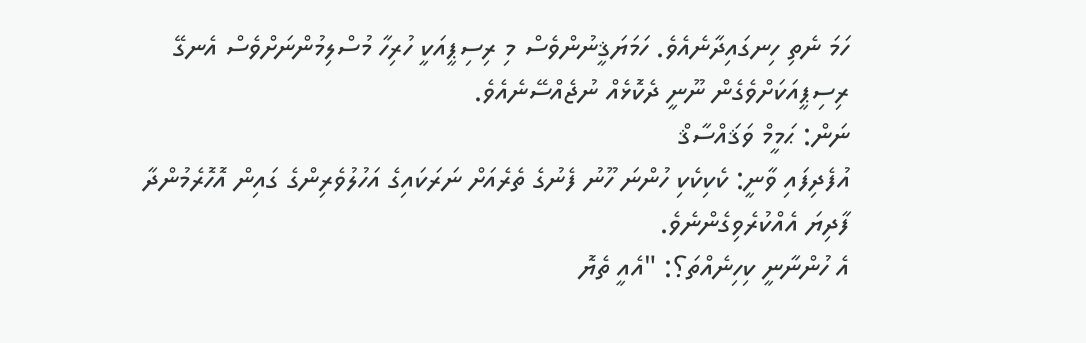ހަމަ ނެތި ހިނގައިދާނެއެވެ. ހަމަޔަޤީނުންވެސް މި ރިސިޕީއަކީ ހުރިހާ މުސްލިމުންނަށްވެސް އެނގޭ ރިސިޕީއަކަށްވެގެން ނޫނީ ދެކޮޅެއް ނުޖެއްސޭނެއެވެ.
ނަން: ޙަމީމް ވަޤައްސާޤް
އުފެދިފައި ވާނީ: ކެކިކެކި ހުންނަ ހޫނު ފެނުގެ ތެރެއަށް ނަރަކައިގެ އަހުލުވެރިންގެ ގައިން އޮހޮރެމުންދާ ފާދިޔަ އެއްކުރެވިގެންނެވެ.
އެ ހުންނާނީ ކިހިނެއްތަ؟: "އެއީ ތެޔޮ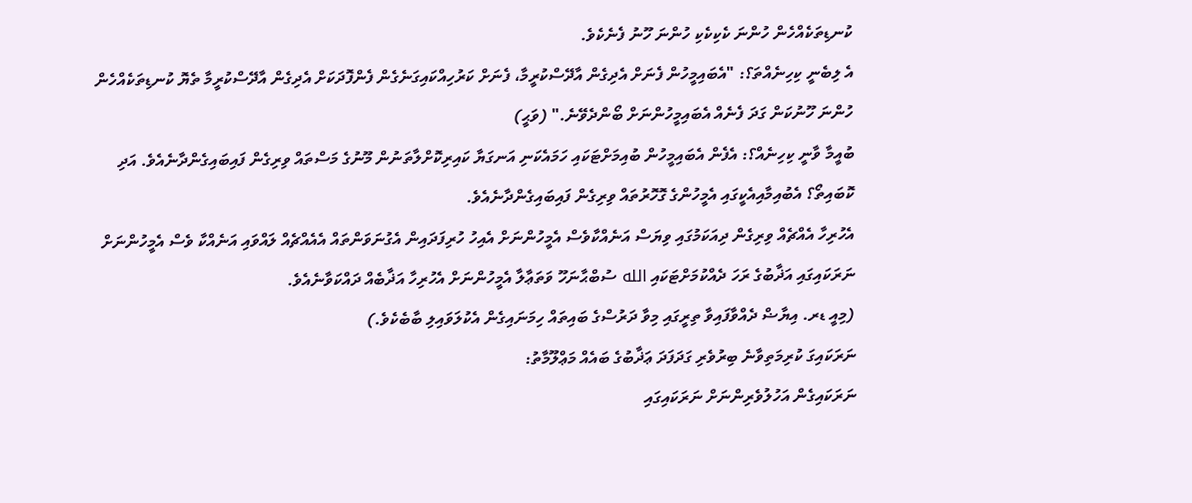ކުނޑިތަކެއްހެން ހުންނަ ކެކިކެކި ހުންނަ ހޫނު ފެނެކެވެ.
އެ ލިބެނީ ކިހިނެއްތަ؟: "އެބައިމީހުން ފެނަށް އެދިގެން އާދޭސްކުރީމާ، ފެނަށް ކަރުހިއްކައިގަނެގެން ފެންފޮދަކަށް އެދިގެން އާދޭސްކުރީމާ ތެޔޮ ކުނޑިތަކެއްހެން ހުންނަ ހޫނުކަން ގަދަ ފެނެއް އެބައިމީހުންނަށް ބޯންދެވޭނެ." (ވަޙީ)
ބުއީމާ ވާނީ ކިހިނެއް؟: އެފެން އެބައިމީހުން ބުއިމަށްޓަކައި ހަމައެކަނި އަނގަޔާ ކައިރިކޮށްލާތަނުން މޫނުގެ މަސްތައް ވިރިގެން ފައިބައިގެންދާނެއެވެ. އަދި ކޮބައިތޯ؟ އެބުއިމާއިއެކީގައި އެމީހުންގެ ގޮހޮރުތައް ވިރިގެން ފައިބައިގެންދާނެއެވެ.
އެހުރިހާ އެއްޗެއް ވިރިގެން ދިއަކަމުގައި ވިޔަސް އަނެއްކާވެސް އެމީހުންނަށް އެއިހު ހުރިފަދައިން އެގުނަވަންތައް އެއެއްޗެއް ލައްވައި އަނެއްކާ ވެސް އެމީހުންނަށް ނަރަކައިގައި އަޛާބުގެ ރަހަ ދެއްކުމަށްޓަކައި الله ސުބްޙާނަހޫ ވަތަޢާލާ އެމީހުންނަށް އެހުރިހާ އަޛާބެއް ދައްކަވާނެއެވެ.
(މިއީ ޑރ. އިޔާޟް ދެއްވާފައިވާ ތިރީގައި މިވާ ދަރުސްގެ ބައިތައް ހިމަނައިގެން އެކުލަވައިލި ބާބެކެވެ.)
ނަރަކައިގަ ކުރިމަތިވާނެ ބިރުވެރި ގަދަފަދަ ޢަޛާބުގެ ބައެއް މަޢްލޫމާތު:
ނަރަކައިގެން އަހުލުވެރިންނަށް ނަރަކައިގައި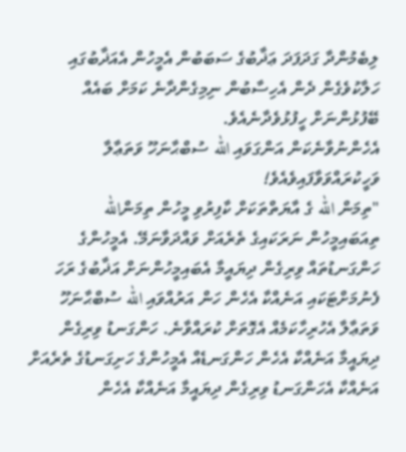ލިބެމުންދާ ގަދަފަދަ ޢަޛާބުގެ ސަބަބުން އެމީހުން އެއަޛާބުގައި ހަލާކުވެގެން ދެން އެހިސާބުން ނިމިގެންދާނެ ކަމަށް ބައެއް ބޭފުޅުންނަށް ހީފުޅުވެދާނެއެވެ.
އެހެންނުވާނެކަން އަންގަވައި الله ސުބްޙާނަހޫ ވަތަޢާލާ ވަހީކުރައްވަވާފައިވެއެވެ!
"ތިމަން الله ގެ އާޔަތްތަކަށް ކާފިރުވި މީހުން ތިމަންالله ތިއަބައިމީހުން ނަރަކައިގެ ތެރެއަށް ވައްދަވާނަމޭ. އެމީހުންގެ ހަންގަނޑުތައް ވިރިގެން ދިޔައީމާ އެބައިމީހުންނަށް އަޛާބުގެ ރަހަ ފެނުމަށްޓަކައި އަނެއްކާ އެހެން ހަން އަރުއްވައި الله ސުބްޙާނަހޫ ވަތަޢާލާ އެހުރިހާކަމެއް އެގޮތަށް ކުރައްވާނެ. ހަންގަނޑު ވިރިގެން ދިޔައީމާ އަނެއްކާ އެހެން ހަންގަނޑެއް އެމީހުންގެ ހަށިގަނޑުގެ ތެރެއަށް އަނެއްކާ އެހަންގަނޑު ވިރިގެން ދިޔައީމާ އަނެއްކާ އެހެން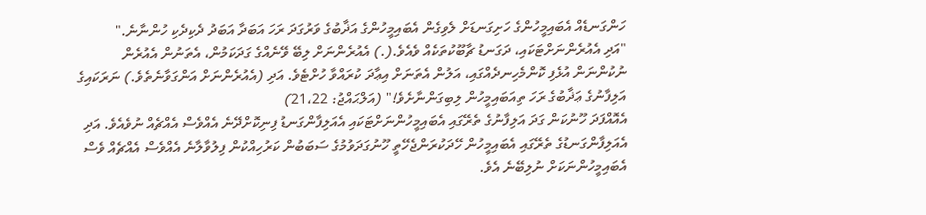ހަންގަނޑެއް އެބައިމީހުންގެ ހަށިގަނޑަށް ލެވިގެން އެބައިމީހުންގެ އަޛާބުގެ ވަރުގަދަ ރަހަ އަބަދާ އަބަދު ދެކިދެކި ހުންނާނެ."
"އަދި އެއުރެންނަށްޓަކައި، ދަގަނޑު ޗާބޫކުތަކެއް ވެއެވެ.(.) އެއުރެންނަށް ލިބޭ ވޭނެއްގެ ގަދަކަމުން، އެތަނުން އެއުރެން ނުކުންނަން އުޅެފި ކޮންމެހިނދެއްގައި، އަލުން އެތަނަށް އިޢާދަ ކުރައްވާ ހުށްޓެވެ. އަދި (އެއުރެންނަށް އަންގަވާނެތެވެ.) ނަރަކައިގެ އަލިފާނުގެ ޢަޛާބުގެ ރަހަ ތިއަބައިމީހުން ލިބިގަންނާށެވެ!" (އަލްޙައްޖު: 21،22)
އެއޮއްފަދަ ހޫނުކަން ގަދަ އަލިފާނުގެ ތެރޭގައި އެބައިމީހުންނަށްޓަކައި އެއަލިފާންގަނޑު ފިނިކޮށްދޭނެ އެއްވެސް އެއްޗެއް ނުވެއެވެ. އަދި އެއަލިފާންގަނޑުގެ ތެރޭގައި އެބައިމީހުން ހޭދަކުރަންޖެހޭތީ ހޫނުގަދަވުމުގެ ސަބަބުން ކަރުހިއްކުން ފިލުވާލާނެ އެއްވެސް އެއްޗެއް ވެސް އެބައިމީހުންނަކަށް ނުލިބޭނެ އެވެ.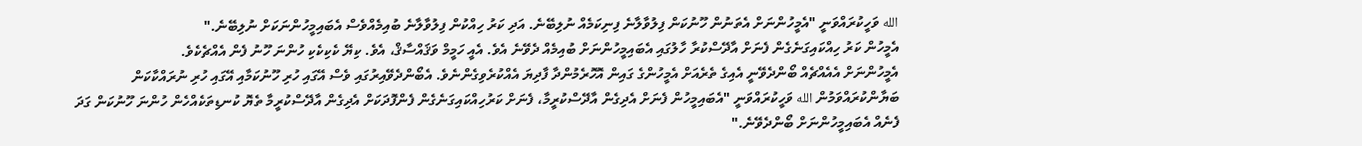الله ވަހީކުރައްވަނީ "އެމީހުންނަށް އެތަނުން ހޫނުކަން ފިލުވާލާނެ ފިނިކަމެއް ނުލިބޭނެ. އަދި ކަރު ހިއްކުން ފިލުވާލާނެ ބުއިމެއްވެސް އެބައިމީހުންނަކަށް ނުލިބޭނެ."
އެމީހުން ކަރު ހިއްކައިގަނެގެން ފެނަށް އާދޭސްކުރާ ހާލުގައި އެބައިމީހުންނަށް ބުއިމެއް ދެވޭނެ އެވެ. އެއީ ހަމީމް ވަޤައްސާޤް، އެވެ. ކިޔޭ ކެކިކެކި ހުންނަ ހޫނު ފެން އެއްޗެކެވެ.
އެމީހުންނަށް އެއެއްޗެއް ބޯންދެވޭނީ އެއިގެ ތެރެއަށް އެމީހުންގެ ގައިން އޮހޮރެމުންދާ ފާދިޔަ އެއްކުރެވިގެންނެވެ. އެބޯންދެވޭއިރުގައި ވެސް އޭގައި ހުރި ހޫނުކަމާއި އޭގައި ހުރި ނުރައްކާކަން ބަޔާންކުރައްވަމުން الله ވަހީކުރައްވަނީ "އެބައިމީހުން ފެނަށް އެދިގެން އާދޭސްކުރީމާ، ފެނަށް ކަރުހިއްކައިގަނެގެން ފެންފޮދަކަށް އެދިގެން އާދޭސްކުރީމާ ތެޔޮ ކުނޑިތަކެއްހެން ހުންނަ ހޫނުކަން ގަދަ ފެނެއް އެބައިމީހުންނަށް ބޯންދެވޭނެ."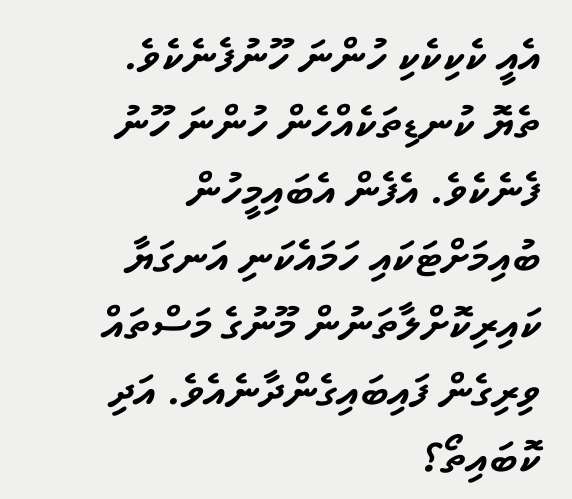އެއީ ކެކިކެކި ހުންނަ ހޫނުފެނެކެވެ. ތެޔޮ ކުނޑިތަކެއްހެން ހުންނަ ހޫނު ފެނެކެވެ. އެފެން އެބައިމީހުން ބުއިމަށްޓަކައި ހަމައެކަނި އަނގަޔާ ކައިރިކޮށްލާތަނުން މޫނުގެ މަސްތައް ވިރިގެން ފައިބައިގެންދާނެއެވެ. އަދި ކޮބައިތޯ؟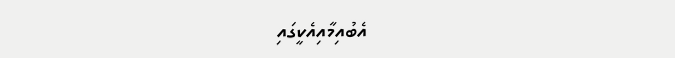އެބުއިމާއިއެކީގައި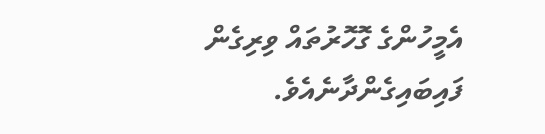އެމީހުންގެ ގޮހޮރުތައް ވިރިގެން ފައިބައިގެންދާނެއެވެ.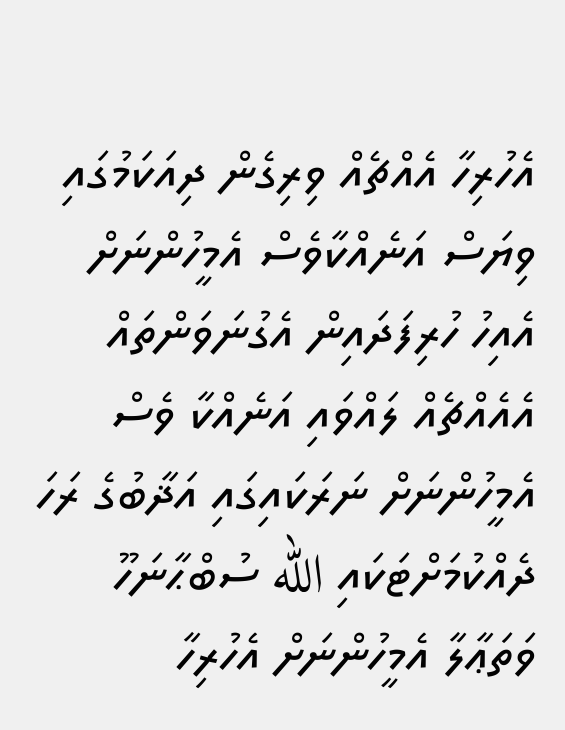އެހުރިހާ އެއްޗެއް ވިރިގެން ދިއަކަމުގައި ވިޔަސް އަނެއްކާވެސް އެމީހުންނަށް އެއިހު ހުރިފަދައިން އެގުނަވަންތައް އެއެއްޗެއް ލައްވައި އަނެއްކާ ވެސް އެމީހުންނަށް ނަރަކައިގައި އަޛާބުގެ ރަހަ ދެއްކުމަށްޓަކައި الله ސުބްޙާނަހޫ ވަތަޢާލާ އެމީހުންނަށް އެހުރިހާ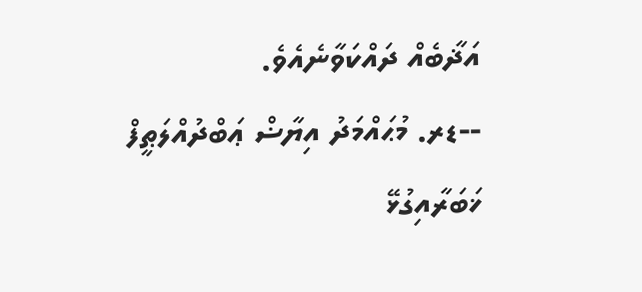އަޛާބެއް ދައްކަވާނެއެވެ.
--ޑރ. މުޙައްމަދު އިޔާޟް ޢަބްދުއްލަޠީފް
ޚަބަރާއިގުޅޭ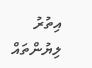އިތުރު ލިޔުންތައް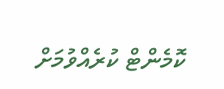ކޮމެންޓް ކުރެއްވުމަށް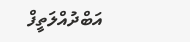އަބްދުއްލަތީފް